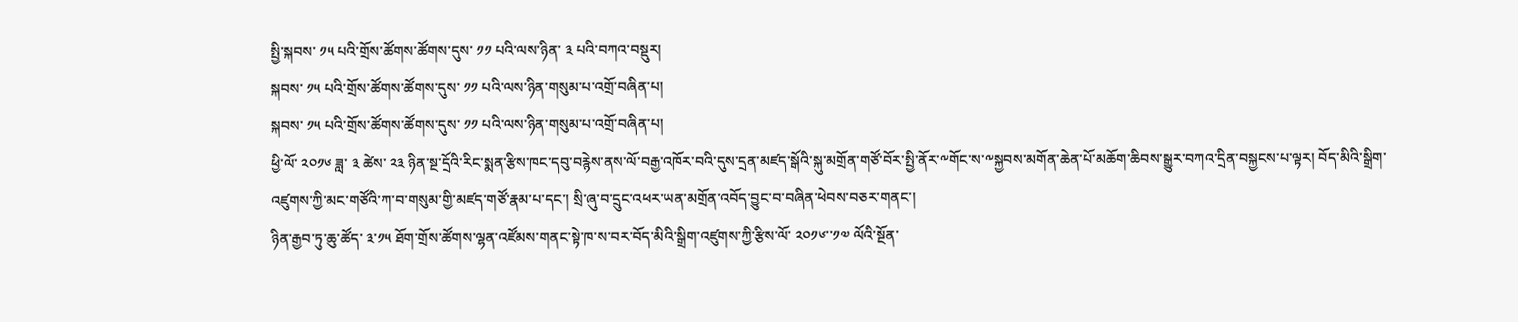སྤྱི་སྐབས་ ༡༥ པའི་གྲོས་ཚོགས་ཚོགས་དུས་ ༡༡ པའི་ལས་ཉིན་ ༣ པའི་བཀའ་བསྡུར།
སྐབས་ ༡༥ པའི་གྲོས་ཚོགས་ཚོགས་དུས་ ༡༡ པའི་ལས་ཉིན་གསུམ་པ་འགྲོ་བཞིན་པ།
སྐབས་ ༡༥ པའི་གྲོས་ཚོགས་ཚོགས་དུས་ ༡༡ པའི་ལས་ཉིན་གསུམ་པ་འགྲོ་བཞིན་པ།
ཕྱི་ལོ་ ༢༠༡༦ ཟླ་ ༣ ཚེས་ ༢༣ ཉིན་སྔ་དྲོའི་རིང་སྨན་རྩིས་ཁང་དབུ་བརྙེས་ནས་ལོ་བརྒྱ་འཁོར་བའི་དུས་དྲན་མཛད་སྒོའི་སྐུ་མགྲོན་གཙོ་བོར་སྤྱི་ནོར་༸གོང་ས་༸སྐྱབས་མགོན་ཆེན་པོ་མཆོག་ཆིབས་སྒྱུར་བཀའ་དྲིན་བསྐྱངས་པ་ལྟར། བོད་མིའི་སྒྲིག་འཛུགས་ཀྱི་མང་གཙོའི་ཀ་བ་གསུམ་གྱི་མཛད་གཙོ་རྣམ་པ་དང་། སྲི་ཞུ་བ་དྲུང་འཕར་ཡན་མགྲོན་འབོད་བྱུང་བ་བཞིན་ཕེབས་བཅར་གནང་།
ཉིན་རྒྱབ་ཏུ་ཆུ་ཚོད་ ༣་༡༥ ཐོག་གྲོས་ཚོགས་ལྷན་འཛོམས་གནང་སྟེ་ཁ་ས་བར་བོད་མིའི་སྒྲིག་འཛུགས་ཀྱི་རྩིས་ལོ་ ༢༠༡༦་་༡༧ ལོའི་སྔོན་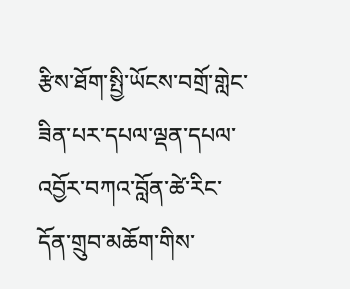རྩིས་ཐོག་སྤྱི་ཡོངས་བགྲོ་གླེང་ཟིན་པར་དཔལ་ལྡན་དཔལ་འབྱོར་བཀའ་བློན་ཚེ་རིང་དོན་གྲུབ་མཆོག་གིས་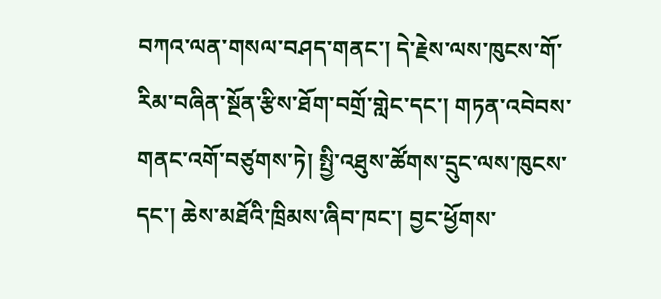བཀའ་ལན་གསལ་བཤད་གནང་། དེ་རྗེས་ལས་ཁུངས་གོ་རིམ་བཞིན་སྔོན་རྩིས་ཐོག་བགྲོ་གླེང་དང་། གཏན་འབེབས་གནང་འགོ་བཙུགས་ཏེ། སྤྱི་འཐུས་ཚོགས་དྲུང་ལས་ཁུངས་དང་། ཆེས་མཐོའི་ཁྲིམས་ཞིབ་ཁང་། བྱང་ཕྱོགས་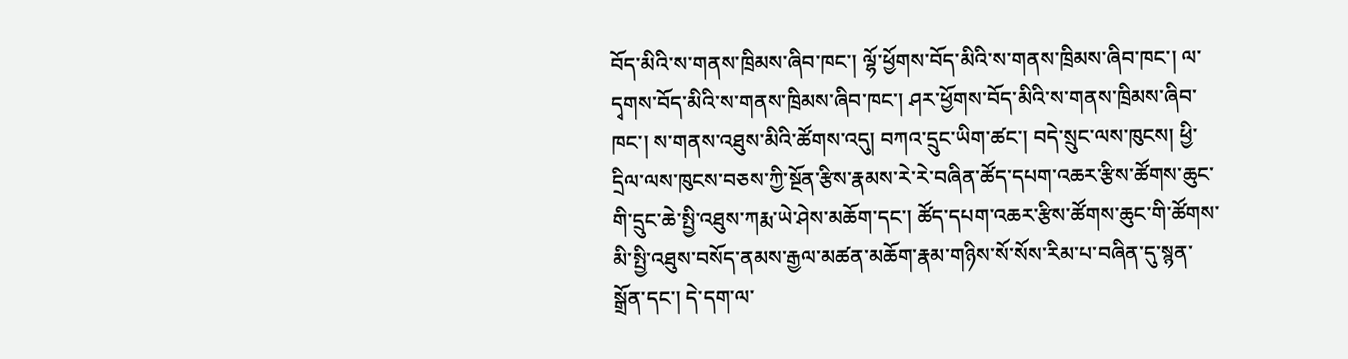བོད་མིའི་ས་གནས་ཁྲིམས་ཞིབ་ཁང་། ལྷོ་ཕྱོགས་བོད་མིའི་ས་གནས་ཁྲིམས་ཞིབ་ཁང་། ལ་དྭགས་བོད་མིའི་ས་གནས་ཁྲིམས་ཞིབ་ཁང་། ཤར་ཕྱོགས་བོད་མིའི་ས་གནས་ཁྲིམས་ཞིབ་ཁང་། ས་གནས་འཐུས་མིའི་ཚོགས་འདུ། བཀའ་དྲུང་ཡིག་ཚང་། བདེ་སྲུང་ལས་ཁུངས། ཕྱི་དྲིལ་ལས་ཁུངས་བཅས་ཀྱི་སྔོན་རྩིས་རྣམས་རེ་རེ་བཞིན་ཚོད་དཔག་འཆར་རྩིས་ཚོགས་ཆུང་གི་དྲུང་ཆེ་སྤྱི་འཐུས་ཀརྨ་ཡེ་ཤེས་མཆོག་དང་། ཚོད་དཔག་འཆར་རྩིས་ཚོགས་ཆུང་གི་ཚོགས་མི་སྤྱི་འཐུས་བསོད་ནམས་རྒྱལ་མཚན་མཆོག་རྣམ་གཉིས་སོ་སོས་རིམ་པ་བཞིན་དུ་སྙན་སྒྲོན་དང་། དེ་དག་ལ་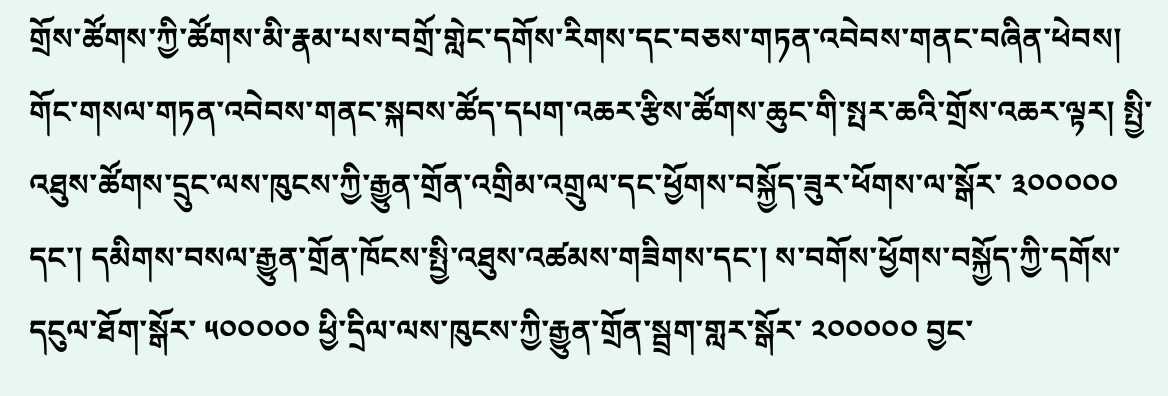གྲོས་ཚོགས་ཀྱི་ཚོགས་མི་རྣམ་པས་བགྲོ་གླེང་དགོས་རིགས་དང་བཅས་གཏན་འབེབས་གནང་བཞིན་ཕེབས། གོང་གསལ་གཏན་འབེབས་གནང་སྐབས་ཚོད་དཔག་འཆར་རྩིས་ཚོགས་ཆུང་གི་སྤར་ཆའི་གྲོས་འཆར་ལྟར། སྤྱི་འཐུས་ཚོགས་དྲུང་ལས་ཁུངས་ཀྱི་རྒྱུན་གྲོན་འགྲིམ་འགྲུལ་དང་ཕྱོགས་བསྐྱོད་ཟུར་ཕོགས་ལ་སྒོར་ ༣༠༠༠༠༠ དང་། དམིགས་བསལ་རྒྱུན་གྲོན་ཁོངས་སྤྱི་འཐུས་འཚམས་གཟིགས་དང་། ས་བགོས་ཕྱོགས་བསྐྱོད་ཀྱི་དགོས་དངུལ་ཐོག་སྒོར་ ༥༠༠༠༠༠ ཕྱི་དྲིལ་ལས་ཁུངས་ཀྱི་རྒྱུན་གྲོན་སྦྲག་གླར་སྒོར་ ༢༠༠༠༠༠ བྱང་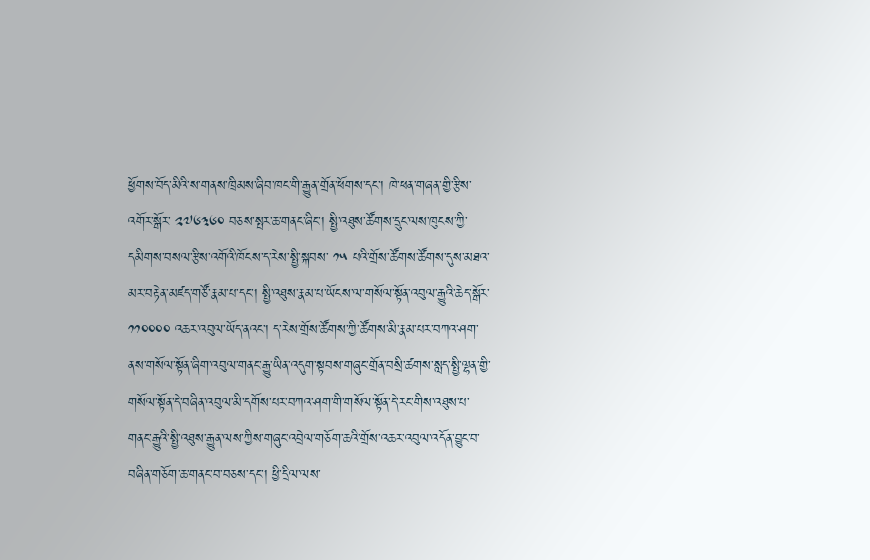ཕྱོགས་བོད་མིའི་ས་གནས་ཁྲིམས་ཞིབ་ཁང་གི་རྒྱུན་གྲོན་ཕོགས་དང་། ཁེ་ཕན་གཞན་གྱི་རྩིས་འགོར་སྒོར་ ༢༧༦༣༦༠ བཅས་སྤར་ཆ་གནང་ཞིང་། སྤྱི་འཐུས་ཚོགས་དྲུང་ལས་ཁུངས་ཀྱི་དམིགས་བསལ་རྩིས་འགོའི་ཁོངས་ད་རེས་སྤྱི་སྐབས་ ༡༥ པའི་གྲོས་ཚོགས་ཚོགས་དུས་མཐའ་མར་བརྟེན་མཛད་གཙོ་རྣམ་པ་དང་། སྤྱི་འཐུས་རྣམ་པ་ཡོངས་ལ་གསོལ་སྟོན་འབུལ་རྒྱུའི་ཆེད་སྒོར་ ༡༡༠༠༠༠ འཆར་འབུལ་ཡོད་ནའང་། ད་རེས་གྲོས་ཚོགས་ཀྱི་ཚོགས་མི་རྣམ་པར་བཀའ་ཤག་ནས་གསོལ་སྟོན་ཞིག་འབུལ་གནང་རྒྱུ་ཡིན་འདུག་སྟབས་གཞུང་གྲོན་བསྲི་ཚགས་སླད་སྤྱི་ལྷན་གྱི་གསོལ་སྟོན་དེ་བཞིན་འབུལ་མི་དགོས་པར་བཀའ་ཤག་གི་གསོལ་སྟོན་དེ་རང་གིས་འཐུས་པ་གནང་རྒྱུའི་སྤྱི་འཐུས་རྒྱུན་ལས་ཀྱིས་གཞུང་འབྲེལ་གཅོག་ཆའི་གྲོས་འཆར་འབུལ་འདོན་བྱུང་བ་བཞིན་གཅོག་ཆ་གནང་བ་བཅས་དང་། ཕྱི་དྲིལ་ལས་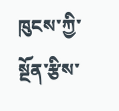ཁུངས་ཀྱི་སྔོན་རྩིས་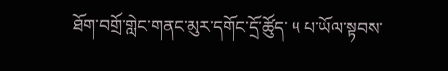ཐོག་བགྲོ་གླེང་གནང་མུར་དགོང་དྲོ་ཚོུད་ ༥ པ་ཡོལ་སྟབས་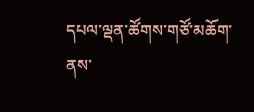དཔལ་ལྡན་ཚོགས་གཙོ་མཆོག་ནས་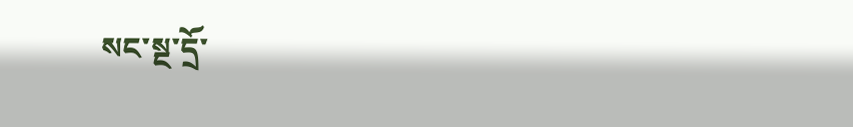སང་སྔ་དྲོ་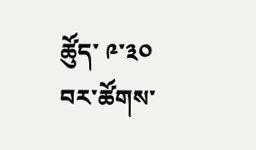ཚོུད་ ༩་༣༠ བར་ཚོགས་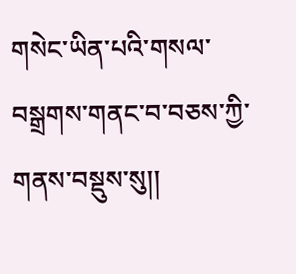གསེང་ཡིན་པའི་གསལ་བསྒྲགས་གནང་བ་བཅས་ཀྱི་གནས་བསྡུས་སུ།།